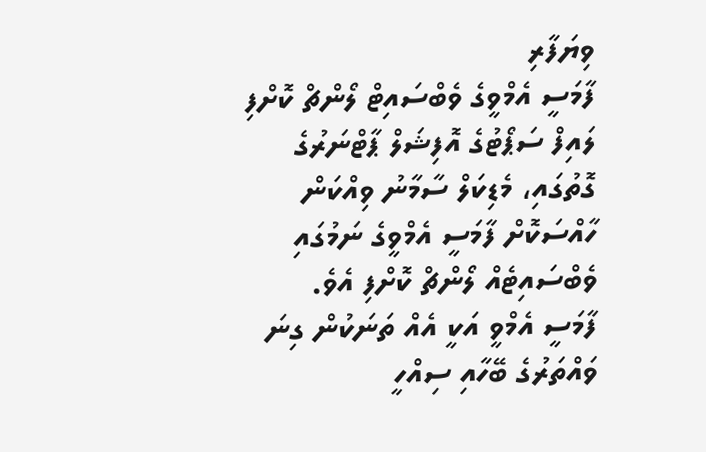ވިޔަފާރި
ފާމަސީ އެމްވީގެ ވެބްސައިޓް ލޯންޗް ކޮށްފި
ލައިފް ސަޕޯޓުގެ އޮފިޝަލް ޕާޓްނަރުގެ ގޮތުގައި، މެޑިކަލް ސާމާނު ވިއްކަން ހާއްސަކޮށް ފާމަސީ އެމްވީގެ ނަމުގައި ވެބްސައިޓެއް ލޯންޗް ކޮށްފި އެވެ.
ފާމަސީ އެމްވީ އަކީ އެއް ތަނަކުން ގިނަ ވައްތަރުގެ ބޭހާއި ސިއްހީ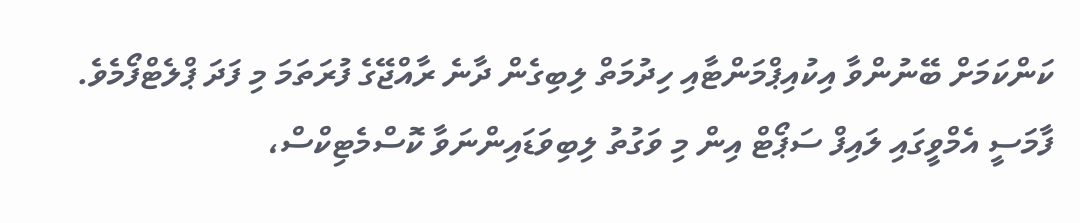ކަންކަމަށް ބޭނުންވާ އިކުއިޕްމަންޓާއި ހިދުމަތް ލިބިގެން ދާނެ ރާއްޖޭގެ ފުރަތަމަ މި ފަދަ ޕްލެޓްފޯމެވެ. ފާމަސީ އެމްވީގައި ލައިފް ސަޕޯޓް އިން މި ވަގުތު ލިބިވަޑައިންނަވާ ކޮސްމެޓިކްސް،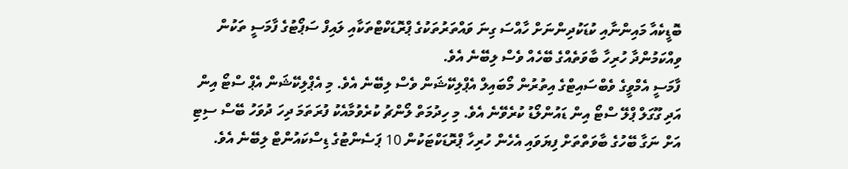ބޮޑީކެއާ މައިންނާއި ކުޑަކުދިންނަށް ހާއްސަ ގިނަ ވައްތަރުތަކުގެ ޕްރޮޑަކްޓްތަކާއި ލައިފް ސަޕޯޓުގެ ފާމަސީ ތަކުން ވިއްކަމުންދާ ހުރިހާ ބާވަތެއްގެ ބޭހެއް ވެސް ލިބޭނެ އެވެ.
ފާމަސީ އެމްވީގެ ވެބްސައިޓްގެ އިތުރުން މޯބައިލް އެޕްލިކޭޝަން ވެސް ލިބޭނެ އެވެ. މި އެޕްލިކޭޝަން އެޕް ސްޓޯ އިން އަދި ގޫގަލް ޕްލޭ ސްޓޯ އިން ޑައުންލޯޑު ކުރެވޭނެ އެވެ. މި ހިދުމަތް ލޯންޗު ކުރެވުމާއެކު ފުރަތަމަ ދިހަ ދުވަހު ބޭސް ސިޓި އަށް ނަގާ ބޭހުގެ ބާވަތްތަށް ފިޔަވައި އެހެން ހުރިހާ ޕްރޮޑަކްޓަކުން 10 ޕަސެންޓުގެ ޑިސްކައުންޓް ލިބޭނެ އެވެ.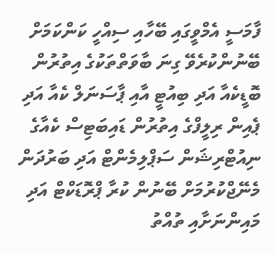ފާމަސީ އެމްވީގައި ބޭހާއި ސިއްހީ ކަންކަމަށް ބޭނުންކުރެވޭ ގިނަ ބާވަތްތަކުގެ އިތުރުން ބޮޑީކެއާ އަދި ބިއުޓީ އާއި ޕާސަނަލް ކެއާ އަދި ޕެއިން ރިލީފްގެ އިތުރުން ޑައިބަޓިސް ކެއާގެ ނިއުޓްރިޝަން ސަޕްލިމެންޓް އަދި ބަރުދަން މެނޭޖްކުރުމަށް ބޭނުން ކުރާ ޕްރޮޑަކްޓް އަދި މައިންނަށާއި ތުއްތު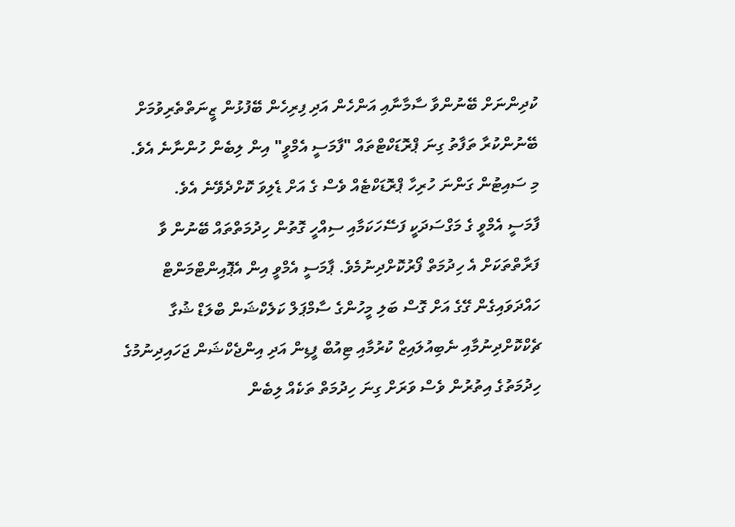ކުދިންނަށް ބޭނުންވާ ސާމާނާއި އަންހެން އަދި ފިރިހެން ބޭފުޅުން ޒީނަތްތެރިވުމަށް ބޭނުންކުރާ ތަފާތު ގިނަ ޕްރޮޑަކްޓްތައް "ފާމަސީ އެމްވީ" އިން ލިބެން ހުންނާނެ އެވެ.
މި ސައިޓުން ގަންނަ ހުރިހާ ޕްރޮޑަކްޓެއް ވެސް ގެ އަށް ޑެލިވަ ކޮށްދެވޭނެ އެވެ.
ފާމަސީ އެމްވީ ގެ މަގްސަދަކީ ފަސޭހަކަމާއި ސިއްހީ ގޮތުން ހިދުމަތްތައް ބޭނުން ވާ ފަރާތްތަކަށް އެ ހިދުމަތް ފޯރުކޮށްދިނުމެވެ. ޕާމަސީ އެމްވީ އިން އެޕޮއިންޓްމަންޓް ހައްދަވައިގެން ގޭގެ އަށް ގޮސް ބަލި މީހުންގެ ސާމްޕަލް ކަލެކްޝަން ބްލަޑް ޝުގާ ޗެކްކޮށްދިނުމާއި ނެބިއުލައިޒް ކުރުމާއި ޓިއުބް ފީޑިން އަދި އިންޖެކްޝަން ޖަހައިދިނުމުގެ ހިދުމަތުގެ އިތުރުން ވެސް ވަރަށް ގިނަ ހިދުމަތް ތަކެއް ލިބެން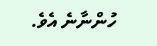ހުންނާނެ އެވެ.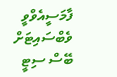ފާމަސީއެވްވީ ވެބްސައިޓަށް ބޭސް ސިޓީ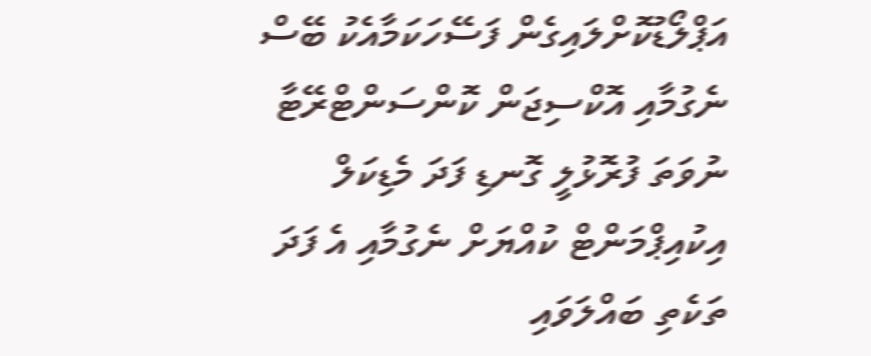އަޕްލޯޑުކޮށްލައިގެން ފަސޭހަކަމާއެކު ބޭސް ނެގުމާއި އޮކްސިޖަން ކޮންސަންޓްރޭޓާ ނުވަތަ ފުރޮޅުލީ ގޮނޑި ފަދަ މެޑިކަލް އިކުއިޕްމަންޓް ކުއްޔަށް ނެގުމާއި އެ ފަދަ ތަކެތި ބައްލަވައި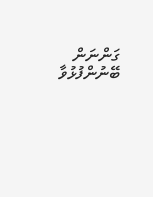ގަންނަން ބޭނުންފުޅުވާ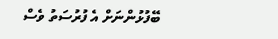ބޭފުޅުންނަށް އެ ފުރުސަތު ވެސް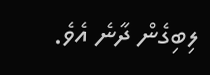ލިބިގެން ދާނެ އެވެ.